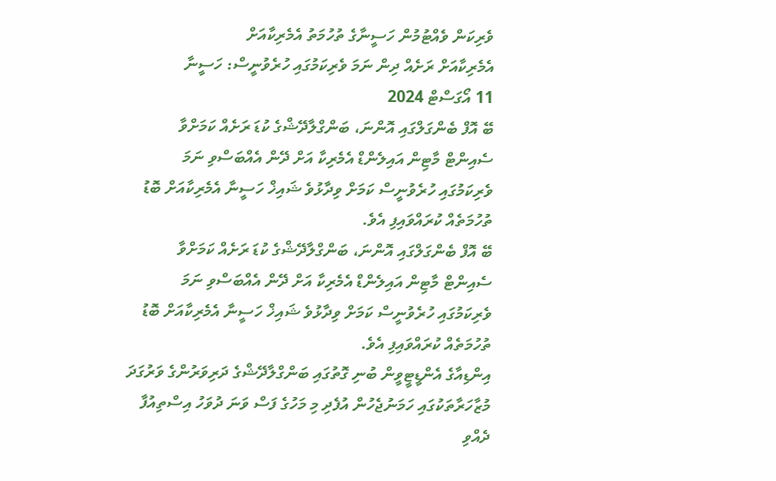ވެރިކަން ވެއްޓުމުން ހަސީނާގެ ތުހުމަތު އެމެރިކާއަށް
އެމެރިކާއަށް ރަށެއް ދިން ނަމަ ވެރިކަމުގައި ހުރެވުނީސް: ހަސީނާ
11 އޯގަސްޓް 2024
ބޭ އޮފް ބެންގަލްގައި އޮންނަ، ބަންގްލާދޭޝްގެ ކުޑަ ރަށެއް ކަމަށްވާ ސެއިންޓް މާޓިން އައިލެންޑް އެމެރިކާ އަށް ދޭން އެއްބަސްވި ނަމަ ވެރިކަމުގައި ހުރެވުނީސް ކަމަށް ވިދާޅުވެ ޝައިޚް ހަސީނާ އެމެރިކާއަށް ބޮޑު ތުހުމަތެއް ކުރައްވައިފި އެވެ.
ބޭ އޮފް ބެންގަލްގައި އޮންނަ، ބަންގްލާދޭޝްގެ ކުޑަ ރަށެއް ކަމަށްވާ ސެއިންޓް މާޓިން އައިލެންޑް އެމެރިކާ އަށް ދޭން އެއްބަސްވި ނަމަ ވެރިކަމުގައި ހުރެވުނީސް ކަމަށް ވިދާޅުވެ ޝައިޚް ހަސީނާ އެމެރިކާއަށް ބޮޑު ތުހުމަތެއް ކުރައްވައިފި އެވެ.
އިންޑިއާގެ އެންޑީޓީވީން ބުނި ގޮތުގައި ބަންގްލާދޭޝްގެ ދަރިވަރުންގެ ވަރުގަދަ މުޒާހަރާތަކުގައި ހަމަނުޖެހުން އުފެދި މި މަހުގެ ފަސް ވަނަ ދުވަހު އިސްތިއުފާ ދެއްވި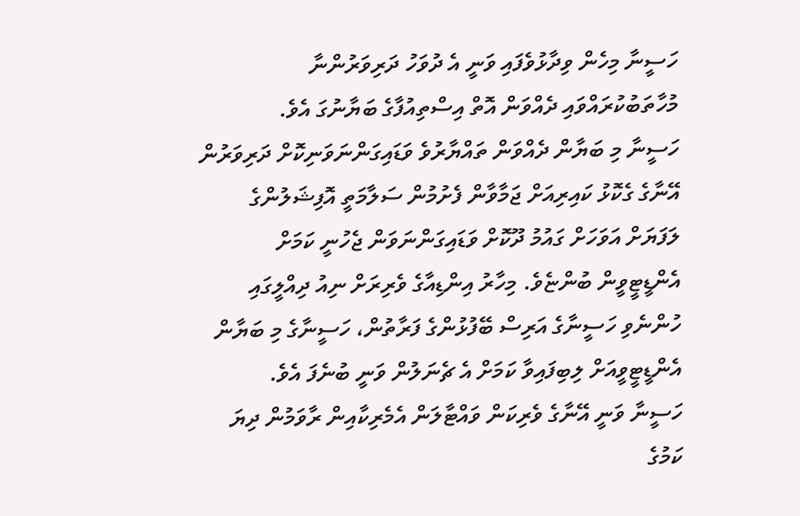ހަސީނާ މިހެން ވިދާޅުވެފައި ވަނީ އެ ދުވަހު ދަރިވަރުންނާ މުހާތަބުކުރައްވައި ދެއްވަން އޮތް އިސްތިއުފާގެ ބަޔާނުގަ އެވެ.
ހަސީނާ މި ބަޔާން ދެއްވަން ތައްޔާރުވެ ވަޑައިގަންނަވަނިކޮށް ދަރިވަރުން އޭނާގެ ގެކޮޅު ކައިރިއަށް ޖަމާވާން ފެށުމުން ސަލާމަތީ އޮފިޝަލުންގެ ލަފަޔަށް އަވަހަށް ގައުމު ދޫކޮށް ވަޑައިގަންނަވަން ޖެހުނީ ކަމަށް އެންޑީޓީވީން ބުންޏެވެ. މިހާރު އިންޑިއާގެ ވެރިރަށް ނިއު ދިއްލީގައި ހުންނެވި ހަސީނާގެ އަރިސް ބޭފުޅުންގެ ފަރާތުން، ހަސީނާގެ މި ބަޔާން އެންޑީޓީވީއަށް ލިބިފައިވާ ކަމަށް އެ ޗެނަލުން ވަނީ ބުނެފަ އެވެ.
ހަސީނާ ވަނީ އޭނާގެ ވެރިކަން ވައްޓާލަން އެމެރިކާއިން ރާވަމުން ދިޔަ ކަމުގެ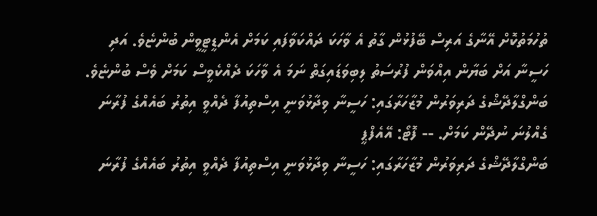ތުހުމަތުކޮށް އޭނާގެ އަރިސް ބޭފުޅުން ގާތު އެ ވާހަކަ ދައްކަވާފައި ކަމަށް އެންޑީޓީވީން ބުންޏެވެ. އަދި ހަސީނާ އަށް ބަޔާން އިއްވަން ފުރުސަތު ލިބިވަޑައިގަތް ނަމަ އެ ވާހަކަ ދެއްކެވީސް ކަމަށް ވެސް ބުންޏެވެ.
ބަންގްލާދޭޝްގެ ދަރިވަރުން މުޒާހަރާގައި: ހަސީނާ ވިދާޅުވަނީ އިސްތިއުފާ ދެއްވީ އިތުރު ބައެއްގެ ފުރާނަ ގެއްލުނަ ނުދޭން ކަމަށް. -- ފޮޓޯ: އޭއެފްޕީ
ބަންގްލާދޭޝްގެ ދަރިވަރުން މުޒާހަރާގައި: ހަސީނާ ވިދާޅުވަނީ އިސްތިއުފާ ދެއްވީ އިތުރު ބައެއްގެ ފުރާނަ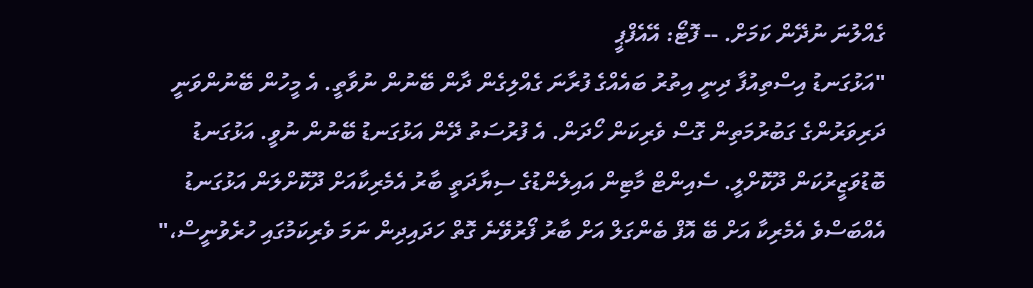ގެއްލުނަ ނުދޭން ކަމަށް. -- ފޮޓޯ: އޭއެފްޕީ
"އަޅުގަނޑު އިސްތިއުފާ ދިނީ އިތުރު ބައެއްގެ ފުރާނަ ގެއްލިގެން ދާން ބޭނުން ނުވާތީ. އެ މީހުން ބޭނުންވަނީ ދަރިވަރުންގެ ގަބުރުމަތިން ގޮސް ވެރިކަން ހޯދަން. އެ ފުރުސަތު ދޭން އަޅުގަނޑު ބޭނުން ނުވީ. އަޅުގަނޑު ބޮޑުވަޒީރުކަން ދޫކޮށްލީ. ސެއިންޓް މާޓިން އައިލެންޑުގެ ސިޔާދަތީ ބާރު އެމެރިކާއަށް ދޫކޮށްލަން އަޅުގަނޑު އެއްބަސްވެ އެމެރިކާ އަށް ބޭ އޮފް ބެންގަލް އަށް ބާރު ފޯރުވޭނެ ގޮތް ހަދައިދިން ނަމަ ވެރިކަމުގައި ހުރެވުނީސް،"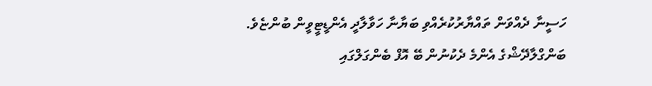ހަސީނާ ދެއްވަން ތައްޔާރުކުރެއްވި ބަޔާނާ ހަވާލާދީ އެންޑީޓީވީން ބުންޏެވެ.
ބަންގްލާދޭޝްގެ އެންމެ ދެކުނުން ބޭ އޮފް ބެންގަލްގައި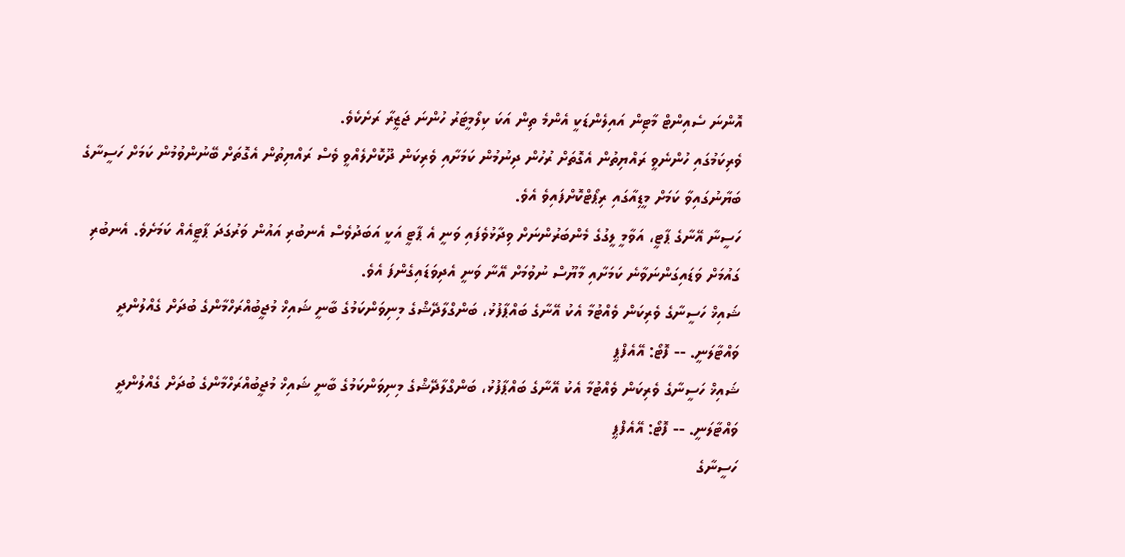އޮންނަ ސެއިންޓް މާޓިން އައިލެންޑަކީ އެންމެ ތިން އަކަ ކިލޯމީޓަރު ހުންނަ ޖަޒީރާ ރަށެކެވެ.
ވެރިކަމުގައި ހުންނެވީ ރައްޔިތުން އެގޮތަށް ރުހުން ދިނުމުން ކަމަށާއި ވެރިކަން ދޫކޮށްލެއްވީ ވެސް ރައްޔިތުން އެގޮތަށް ބޭނުންވުމުން ކަމަށް ހަސީނާގެ ބަޔާނުގައިވާ ކަމަށް މީޑިއާގައި ރިޕޯޓްކޮށްފައިވެ އެވެ.
ހަސީނާ އޭނާގެ ޕާޓީ، އަވާމީ ލީގުގެ މެންބަރުންނަށް ވިދާޅުވެފައި ވަނީ އެ ޕާޓީ އަކީ އަބަދުވެސް އެނބުރި އައުން ވަރުގަދަ ޕާޓީއެއް ކަމަށެވެ. އެނބުރި ގައުމަށް ވަޑައިގަންނަވާނެ ކަމަށާއި މާޔޫސް ނުވުމަށް އޭނާ ވަނީ އެދިވަޑައިގެންފަ އެވެ.
ޝައިޚް ހަސީނާގެ ވެރިކަން ވެއްޓުމާ އެކު އޭނާގެ ބައްޕާފުޅު، ބަންގްލާދޭޝްގެ މިނިވަންކަމުގެ ބާނީ ޝައިޚް މުޖީބުއްރަހްމާންގެ ބުދަށް ގެއްލުންދީ ވައްޓާލަނީ. -- ފޮޓޯ: އޭއެފްޕީ
ޝައިޚް ހަސީނާގެ ވެރިކަން ވެއްޓުމާ އެކު އޭނާގެ ބައްޕާފުޅު، ބަންގްލާދޭޝްގެ މިނިވަންކަމުގެ ބާނީ ޝައިޚް މުޖީބުއްރަހްމާންގެ ބުދަށް ގެއްލުންދީ ވައްޓާލަނީ. -- ފޮޓޯ: އޭއެފްޕީ
ހަސީނާގެ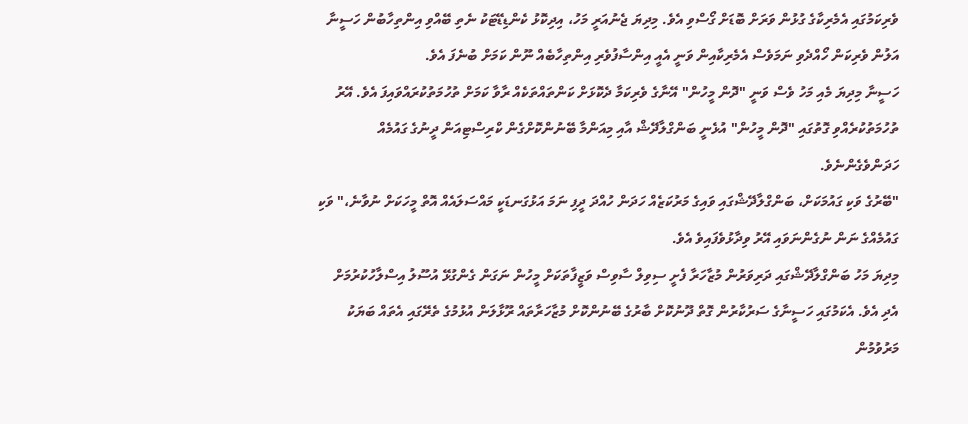ވެރިކަމުގައި އެމެރިކާގެ ގުޅުން ވަރަށް ބޮޑަށް ގޯސްވި އެވެ. މިދިޔަ ޖެނުއަރީ މަހު، އިދިކޮޅު ކެންޑިޑޭޓަކު ނެތި ބޭއްވި އިންތިހާބުން ހަސީނާ އަލުން ވެރިކަން ހޯއްދެވި ނަމަވެސް އެމެރިކާއިން ވަނީ އެއީ އިންސާފުވެރި އިންތިހާބެއް ނޫން ކަމަށް ބުނެފަ އެވެ.
ހަސީނާ މިދިޔަ މެއި މަހު ވެސް ވަނީ "ދޮން މީހުން" އޭނާގެ ވެރިކަމާ ދެކޮޅަށް ކަންތައްތަކެއް ރާވާ ކަމަށް ތުހުމަތުކުރައްވައިފަ އެވެ. އޭރު ތުހުމަތުކުރެއްވި ގޮތުގައި "ދޮން މީހުން" އުޅެނީ ބަންގްލާދޭޝް އާއި މިއަންމާ ބޭނުންކޮށްގެން ކްރިސްޓިއަން ދީނުގެ ގައުމެއް ހަދަންވެގެންނެވެ.
"ބޭރުގެ ވަކި ގައުމަކަށް، ބަންގްލާދޭޝްގައި ވައިގެ މަރުކަޒެއް ހަދަން ހުއްދަ ދީފި ނަމަ އަޅުގަނޑަކީ މައްސަލައެއް އޮތް މީހަކަށް ނުވާނެ،" ވަކި ގައުމެއްގެ ނަން ނުގެންނަވައި އޭރު ވިދާޅުވެފައިވެ އެވެ.
މިދިޔަ މަހު ބަންގްލާދޭޝްގައި ދަރިވަރުން މުޒާހަރާ ފެށީ ސިވިލް ސާވިސް ވަޒީފާތަކަށް މީހުން ނަގަން ގެންގުޅޭ އުސޫލު އިސްލާހުކުރުމަށް އެދި އެވެ. އެކަމުގައި ހަސީނާގެ ސަރުކާރުން ގޮތް ދޫނުކޮށް ބާރުގެ ބޭނުންކޮށް މުޒާހަރާތައް ރޫޅާލަން އުޅުމުގެ ތެރޭގައި އެތައް ބަޔަކު މަރުވުމުން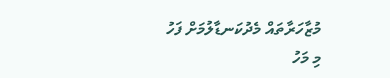މުޒާހަރާތައް މެދުކަނޑާލުމަށް ފަހު މި މަހު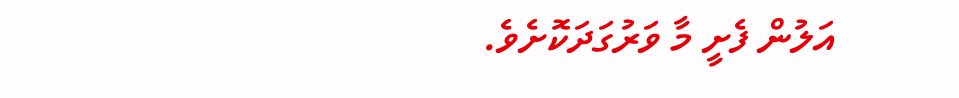އަލުން ފެށީ މާ ވަރުގަދަކޮށެވެ.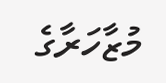މުޒާހަރާގެ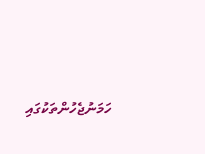ހަމަނުޖެހުންތަކުގައި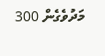މަދުވެގެން 300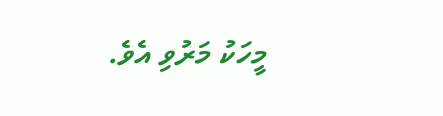މީހަކު މަރުވި އެވެ.